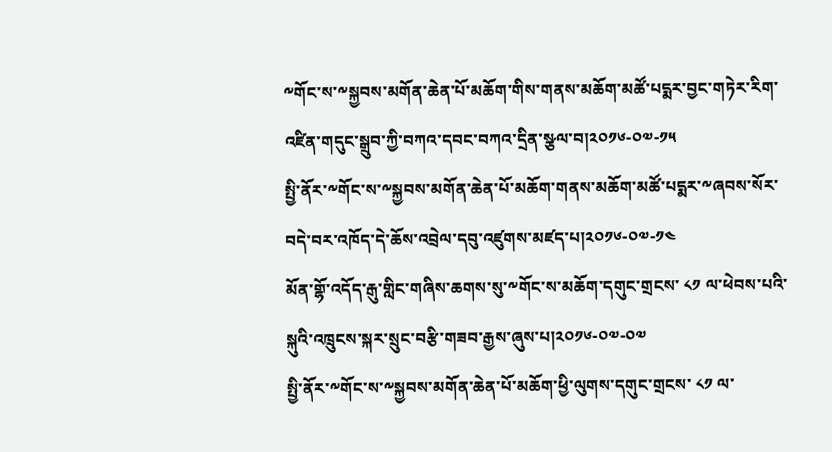༸གོང་ས་༸སྐྱབས་མགོན་ཆེན་པོ་མཆོག་གིས་གནས་མཆོག་མཚོ་པདྨར་བྱང་གཏེར་རིག་འཛིན་གདུང་སྒྲུབ་ཀྱི་བཀའ་དབང་བཀའ་དྲིན་སྩལ་བ།༢༠༡༦-༠༧-༡༥
སྤྱི་ནོར་༸གོང་ས་༸སྐྱབས་མགོན་ཆེན་པོ་མཆོག་གནས་མཆོག་མཚོ་པདྨར་༸ཞབས་སོར་བདེ་བར་འཁོད་དེ་ཆོས་འབྲེལ་དབུ་འཛུགས་མཛད་པ།༢༠༡༦-༠༧-༡༤
མོན་གྷོ་འདོད་རྒུ་གླིང་གཞིས་ཆགས་སུ་༸གོང་ས་མཆོག་དགུང་གྲངས་ ༨༡ ལ་ཕེབས་པའི་སྐུའི་འཁྲུངས་སྐར་སྲུང་བརྩི་གཟབ་རྒྱས་ཞུས་པ།༢༠༡༦-༠༧-༠༧
སྤྱི་ནོར་༸གོང་ས་༸སྐྱབས་མགོན་ཆེན་པོ་མཆོག་ཕྱི་ལུགས་དགུང་གྲངས་ ༨༡ ལ་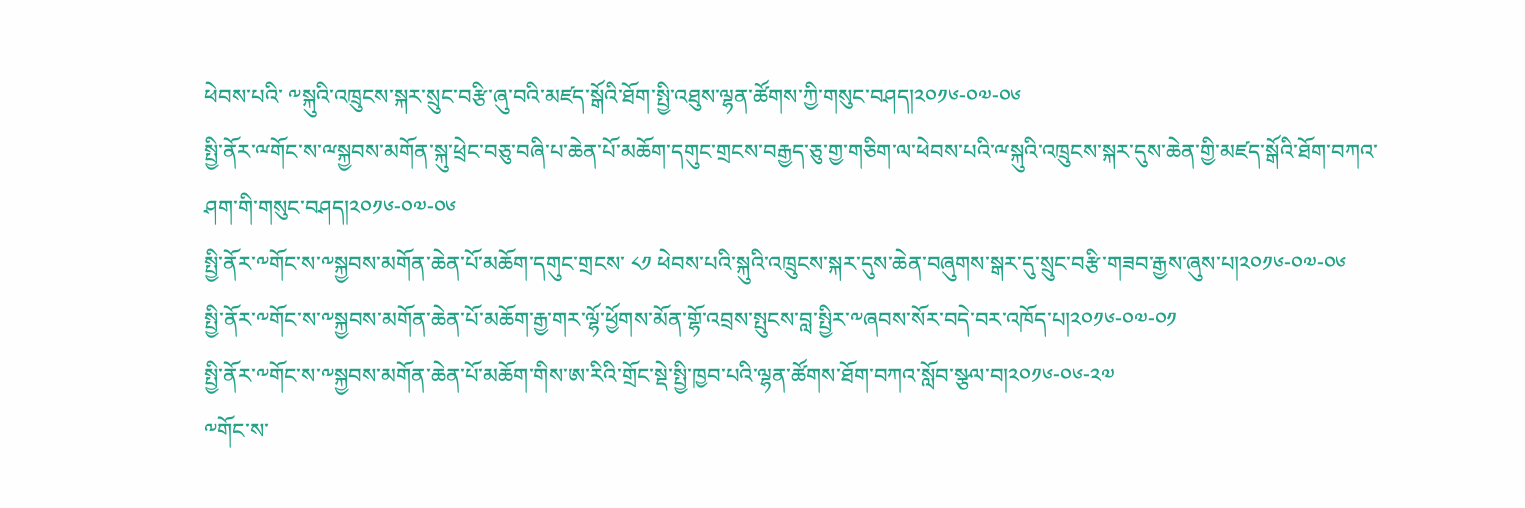ཕེབས་པའི་ ༸སྐུའི་འཁྲུངས་སྐར་སྲུང་བརྩི་ཞུ་བའི་མཛད་སྒོའི་ཐོག་སྤྱི་འཐུས་ལྷན་ཚོགས་ཀྱི་གསུང་བཤད།༢༠༡༦-༠༧-༠༦
སྤྱི་ནོར་ྋགོང་ས་ྋསྐྱབས་མགོན་སྐུ་ཕྲེང་བཅུ་བཞི་པ་ཆེན་པོ་མཆོག་དགུང་གྲངས་བརྒྱད་ཅུ་གྱ་གཅིག་ལ་ཕེབས་པའི་ྋསྐུའི་འཁྲུངས་སྐར་དུས་ཆེན་གྱི་མཛད་སྒོའི་ཐོག་བཀའ་ཤག་གི་གསུང་བཤད།༢༠༡༦-༠༧-༠༦
སྤྱི་ནོར་༸གོང་ས་༸སྐྱབས་མགོན་ཆེན་པོ་མཆོག་དགུང་གྲངས་ ༨༡ ཕེབས་པའི་སྐུའི་འཁྲུངས་སྐར་དུས་ཆེན་བཞུགས་སྒར་དུ་སྲུང་བརྩི་གཟབ་རྒྱས་ཞུས་པ།༢༠༡༦-༠༧-༠༦
སྤྱི་ནོར་༸གོང་ས་༸སྐྱབས་མགོན་ཆེན་པོ་མཆོག་རྒྱ་གར་ལྷོ་ཕྱོགས་མོན་གྷོ་འབྲས་སྤུངས་བླ་སྤྱིར་༸ཞབས་སོར་བདེ་བར་འཁོད་པ།༢༠༡༦-༠༧-༠༡
སྤྱི་ནོར་༸གོང་ས་༸སྐྱབས་མགོན་ཆེན་པོ་མཆོག་གིས་ཨ་རིའི་གྲོང་སྡེ་སྤྱི་ཁྱབ་པའི་ལྷན་ཚོགས་ཐོག་བཀའ་སློབ་སྩལ་བ།༢༠༡༦-༠༦-༢༧
༸གོང་ས་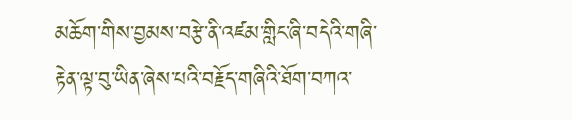མཆོག་གིས་བྱམས་བརྩེ་ནི་འཛམ་གླིང་ཞི་བདེའི་གཞི་རྟེན་ལྟ་བུ་ཡིན་ཞེས་པའི་བརྗོད་གཞིའི་ཐོག་བཀའ་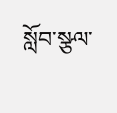སློབ་སྩལ་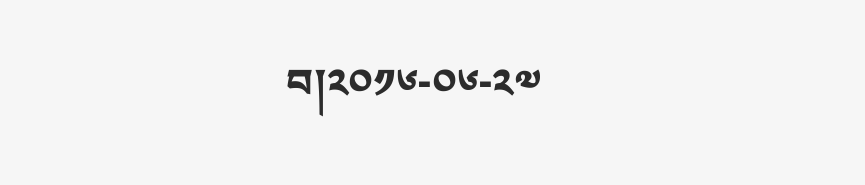བ།༢༠༡༦-༠༦-༢༧